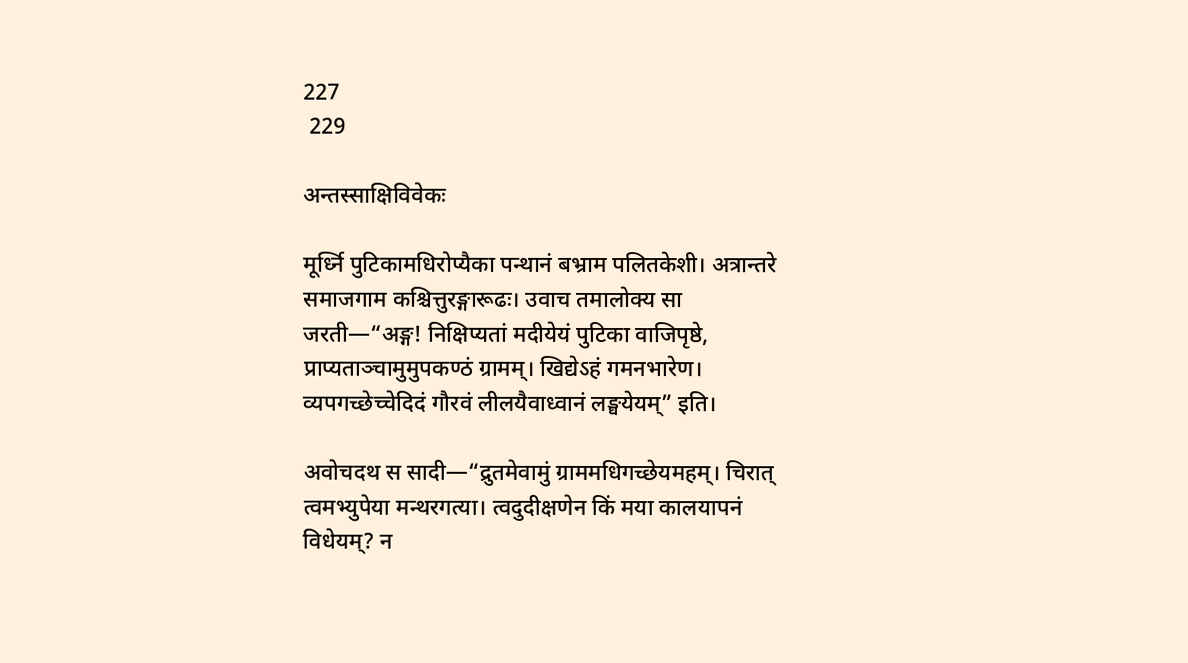227
 229

अन्तस्साक्षिविवेकः

मूर्ध्नि पुटिकामधिरोप्यैका पन्थानं बभ्राम पलितकेशी। अत्रान्तरे समाजगाम कश्चित्तुरङ्गारूढः। उवाच तमालोक्य सा जरती—“अङ्ग! निक्षिप्यतां मदीयेयं पुटिका वाजिपृष्ठे, प्राप्यताञ्चामुमुपकण्ठं ग्रामम्। खिद्येऽहं गमनभारेण। व्यपगच्छेच्चेदिदं गौरवं लीलयैवाध्वानं लङ्घयेयम्” इति।

अवोचदथ स सादी—“द्रुतमेवामुं ग्राममधिगच्छेयमहम्। चिरात् त्वमभ्युपेया मन्थरगत्या। त्वदुदीक्षणेन किं मया कालयापनं विधेयम्? न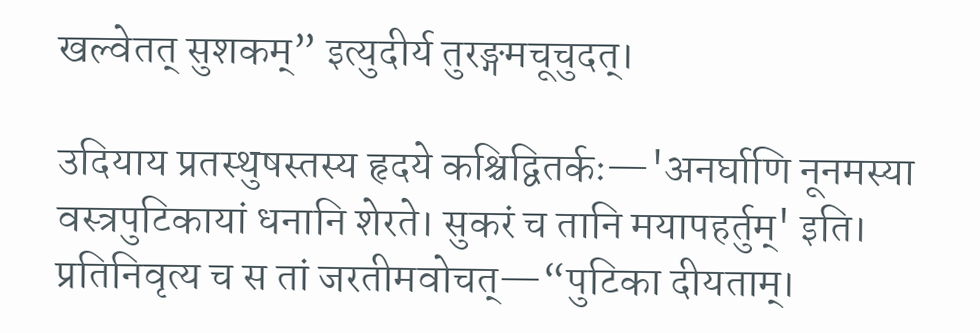खल्वेतत् सुशकम्” इत्युदीर्य तुरङ्गमचूचुदत्।

उदियाय प्रतस्थुषस्तस्य हृदये कश्चिद्वितर्कः—'अनर्घाणि नूनमस्या वस्त्रपुटिकायां धनानि शेरते। सुकरं च तानि मयापहर्तुम्' इति। प्रतिनिवृत्य च स तां जरतीमवोचत्—“पुटिका दीयताम्।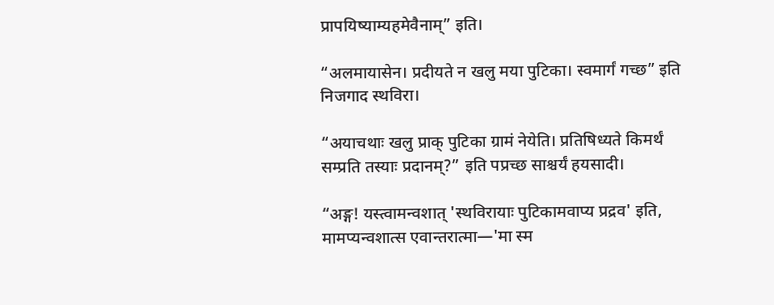प्रापयिष्याम्यहमेवैनाम्” इति।

“अलमायासेन। प्रदीयते न खलु मया पुटिका। स्वमार्गं गच्छ” इति निजगाद स्थविरा।

“अयाचथाः खलु प्राक् पुटिका ग्रामं नेयेति। प्रतिषिध्यते किमर्थं सम्प्रति तस्याः प्रदानम्?” इति पप्रच्छ साश्चर्यं हयसादी।

“अङ्ग! यस्त्वामन्वशात् 'स्थविरायाः पुटिकामवाप्य प्रद्रव' इति, मामप्यन्वशात्स एवान्तरात्मा—'मा स्म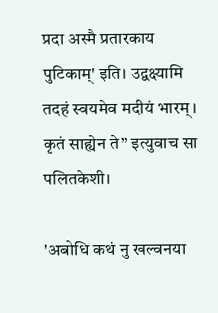प्रदा अस्मै प्रतारकाय पुटिकाम्' इति। उद्वक्ष्यामि तदहं स्वयमेव मदीयं भारम्। कृतं साह्येन ते” इत्युवाच सा पलितकेशी।

'अबोधि कथं नु खल्वनया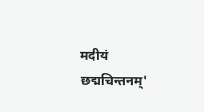मदीयं छद्मचिन्तनम्'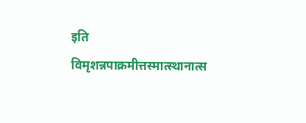इति विमृशन्नपाक्रमीत्तस्मात्स्थानात्स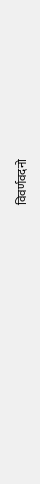विवर्णवदनो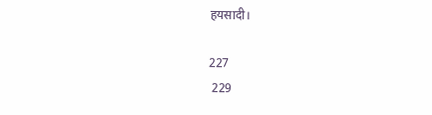हयसादी।

227
 229